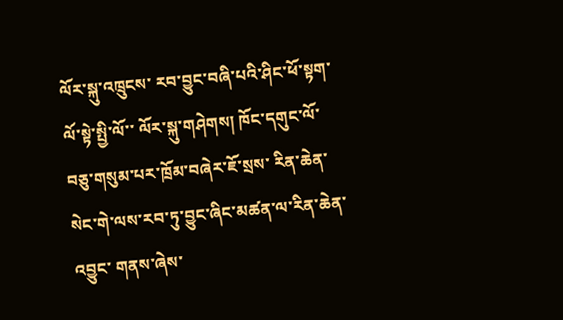ལོར་སྐུ་འཁྲུངས་ རབ་བྱུང་བཞི་པའི་ཤིང་ཕོ་སྟག་ལོ་སྟེ་སྤྱི་ལོ་་ ལོར་སྐུ་གཤེགས། ཁོང་དགུང་ལོ་བཅུ་གསུམ་པར་ཁྲོམ་བཞེར་ཇོ་སྲས་ རིན་ཆེན་སེང་གེ་ལས་རབ་ཏུ་བྱུང་ཞིང་མཚན་ལ་རིན་ཆེན་འབྱུང་ གནས་ཞེས་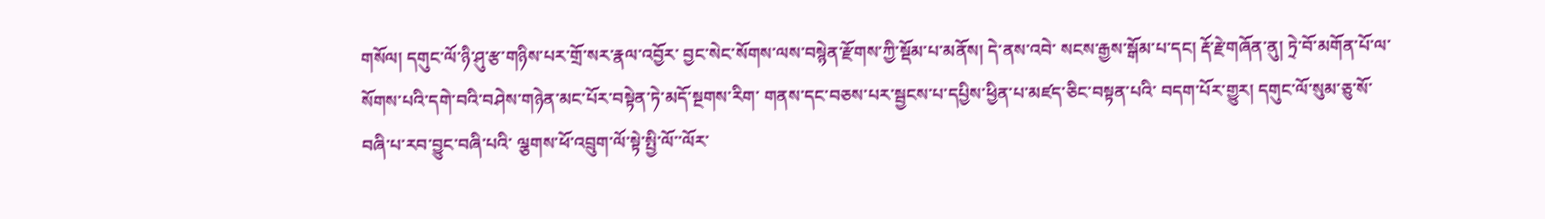གསོལ། དགུང་ལོ་ཉི་ཤུ་རྩ་གཉིས་པར་གྲོ་སར་རྣལ་འབྱོར་ བྱང་སེང་སོགས་ལས་བསྙེན་རྫོགས་ཀྱི་སྡོམ་པ་མནོས། དེ་ནས་འབེ་ སངས་རྒྱས་སྒོམ་པ་དང། རྡོ་རྗེ་གཞོན་ནུ། ཏྲེ་བོ་མགོན་པོ་ལ་ སོགས་པའི་དགེ་བའི་བཤེས་གཉེན་མང་པོར་བསྟེན་ཏེ་མདོ་སྔགས་རིག་ གནས་དང་བཅས་པར་སྦྱངས་པ་དཔྱིས་ཕྱིན་པ་མཛད་ཅིང་བསྟན་པའི་ བདག་པོར་གྱུར། དགུང་ལོ་སུམ་ཅུ་སོ་བཞི་པ་རབ་བྱུང་བཞི་པའི་ ལྕགས་ཕོ་འབྲུག་ལོ་སྟེ་སྤྱི་ལོ་་ལོར་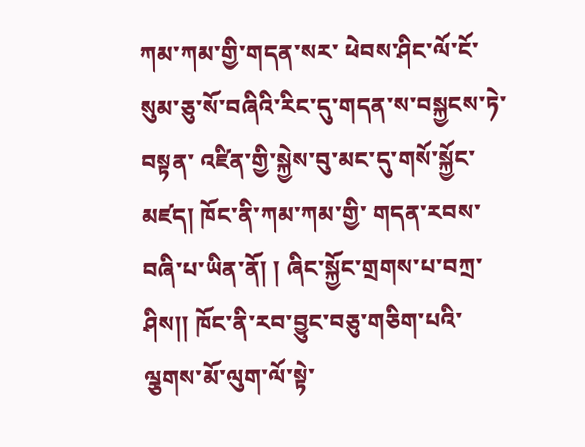ཀམ་ཀམ་གྱི་གདན་སར་ ཕེབས་ཤིང་ལོ་ངོ་སུམ་ཅུ་སོ་བཞིའི་རིང་དུ་གདན་ས་བསྐྱངས་ཏེ་བསྟན་ འཛིན་གྱི་སྐྱེས་བུ་མང་དུ་གསོ་སྐྱོང་མཛད། ཁོང་ནི་ཀམ་ཀམ་གྱི་ གདན་རབས་བཞི་པ་ཡིན་ནོ། ། ཞིང་སྐྱོང་གྲགས་པ་བཀྲ་ཤིས།། ཁོང་ནི་རབ་བྱུང་བཅུ་གཅིག་པའི་ལྕགས་མོ་ལུག་ལོ་སྟེ་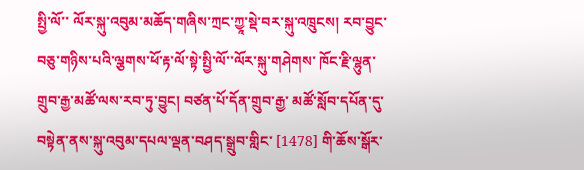སྤྱི་ལོ་་ ལོར་སྐུ་འབུམ་མཆོད་གཞིས་ཀྲང་ཀྱཱ་སྡེ་བར་སྐུ་འཁྲུངས། རབ་བྱུང་ བཅུ་གཉིས་པའི་ལྕགས་ཕོ་རྟ་ལོ་སྟེ་སྤྱི་ལོ་་ལོར་སྐུ་གཤེགས་ ཁོང་རྗི་ལྷུན་གྲུབ་རྒྱ་མཚོ་ལས་རབ་ཏུ་བྱུང། བཙན་པོ་དོན་གྲུབ་རྒྱ་ མཚོ་སློབ་དཔོན་དུ་བསྟེན་ནས་སྐུ་འབུམ་དཔལ་ལྡན་བཤད་སྒྲུབ་གླིང་ [1478] གི་ཆོས་སྒོར་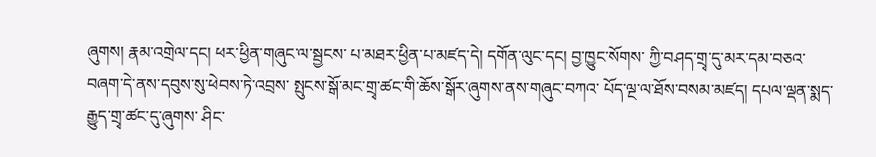ཞུགས། རྣམ་འགྲེལ་དང། ཕར་ཕྱིན་གཞུང་ལ་སྦྱངས་ པ་མཐར་ཕྱིན་པ་མཛད་དེ། དགོན་ལུང་དང། བྱ་ཁྱུང་སོགས་ ཀྱི་བཤད་གྲྭ་དུ་མར་དམ་བཅའ་བཞག་དེ་ནས་དབུས་སུ་ཕེབས་ཏེ་འབྲས་ སྤུངས་སྒོ་མང་གྲྭ་ཚང་གི་ཆོས་སྒོར་ཞུགས་ནས་གཞུང་བཀའ་ པོད་ལྔ་ལ་ཐོས་བསམ་མཛད། དཔལ་ལྡན་སྨད་རྒྱུད་གྲྭ་ཚང་དུ་ཞུགས་ ཤིང་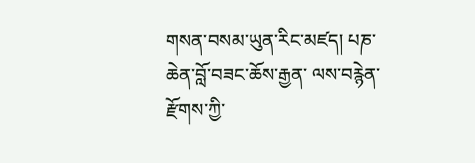གསན་བསམ་ཡུན་རིང་མཛད། པཎ་ཆེན་བློ་བཟང་ཆོས་རྒྱན་ ལས་བརྙེན་རྫོགས་ཀྱི་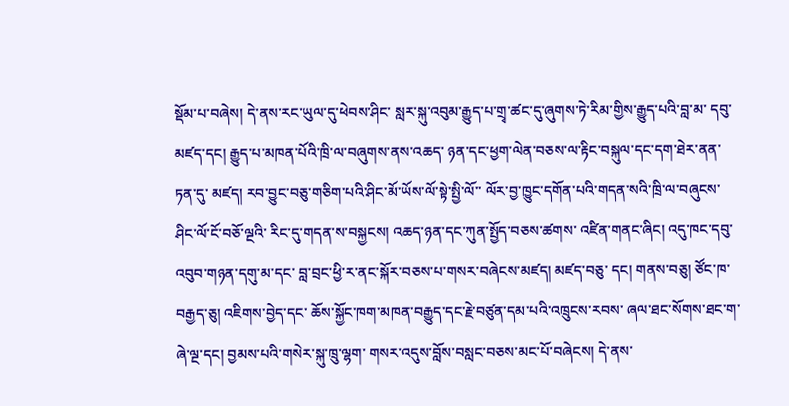སྡོམ་པ་བཞེས། དེ་ནས་རང་ཡུལ་དུ་ཕེབས་ཤིང་ སླར་སྐུ་འབུམ་རྒྱུད་པ་གྲྭ་ཚང་དུ་ཞུགས་ཏེ་རིམ་གྱིས་རྒྱུད་པའི་བླ་མ་ དབུ་མཛད་དང། རྒྱུད་པ་མཁན་པོའི་ཁྲི་ལ་བཞུགས་ནས་འཆད་ ཉན་དང་ཕྱག་ལེན་བཅས་ལ་རྟིང་བསྐུལ་དང་དག་ཐེར་ནན་ཏན་དུ་ མཛད། རབ་བྱུང་བཅུ་གཅིག་པའི་ཤིང་མོ་ཡོས་ལོ་སྟེ་སྤྱི་ལོ་་ ལོར་བྱ་ཁྱུང་དགོན་པའི་གདན་སའི་ཁྲི་ལ་བཞུངས་ཤིང་ལོ་ངོ་བཅོ་ལྔའི་ རིང་དུ་གདན་ས་བསྐྱངས། འཆད་ཉན་དང་ཀུན་སྤྱོད་བཅས་ཚགས་ འཛིན་གནང་ཞིང། འདུ་ཁང་དབུ་འབུབ་གཉན་དགུ་མ་དང་ བླ་བྲང་ཕྱི་ར་ནང་སྐོར་བཅས་པ་གསར་བཞེངས་མཛད། མཛད་བཅུ་ དང། གནས་བཅུ། ཙོང་ཁ་བརྒྱད་ཅུ། འཇིགས་བྱེད་དང་ ཆོས་སྐྱོང་ཁག་མཁན་བརྒྱུད་དང་རྗེ་བཙུན་དམ་པའི་འཁྲུངས་རབས་ ཞལ་ཐང་སོགས་ཐང་ག་ཞེ་ལྔ་དང། བྱམས་པའི་གསེར་སྐུ་ཁྲུ་ལྷག་ གསར་འདུས་བློས་བསླང་བཅས་མང་པོ་བཞེངས། དེ་ནས་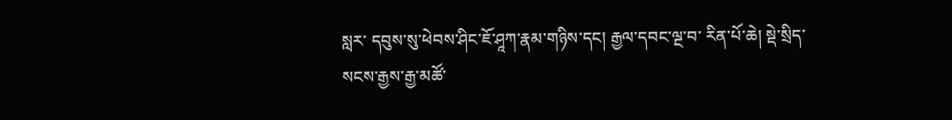སླར་ དབུས་སུ་ཕེབས་ཤིང་ཇོ་ཤཱཀ་རྣམ་གཉིས་དང། རྒྱལ་དབང་ལྔ་བ་ རིན་པོ་ཆེ། སྡེ་སྲིད་སངས་རྒྱས་རྒྱ་མཚོ་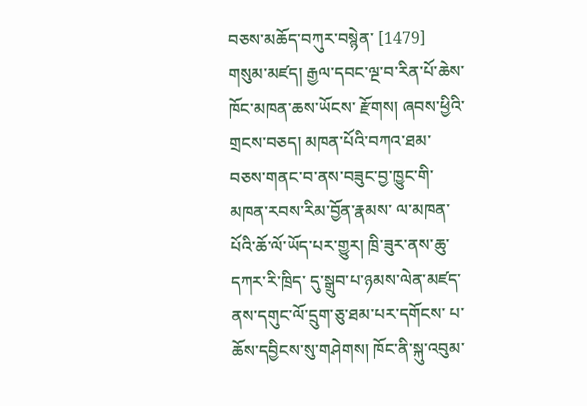བཅས་མཆོད་བཀུར་བསྙེན་ [1479] གསུམ་མཛད། རྒྱལ་དབང་ལྔ་བ་རིན་པོ་ཆེས་ཁོང་མཁན་ཆས་ཡོངས་ རྫོགས། ཞབས་ཕྱིའི་གྲངས་བཅད། མཁན་པོའི་བཀའ་ཐམ་ བཅས་གནང་བ་ནས་བཟུང་བྱ་ཁྱུང་གི་མཁན་རབས་རིམ་བྱོན་རྣམས་ ལ་མཁན་པོའི་ཆོ་ལོ་ཡོད་པར་གྱུར། ཁྲི་ཟུར་ནས་ཆུ་དཀར་རི་ཁྲིད་ དུ་སྒྲུབ་པ་ཉམས་ལེན་མཛད་ནས་དགུང་ལོ་དྲུག་ཅུ་ཐམ་པར་དགོངས་ པ་ཆོས་དབྱིངས་སུ་གཤེགས། ཁོང་ནི་སྐུ་འབུམ་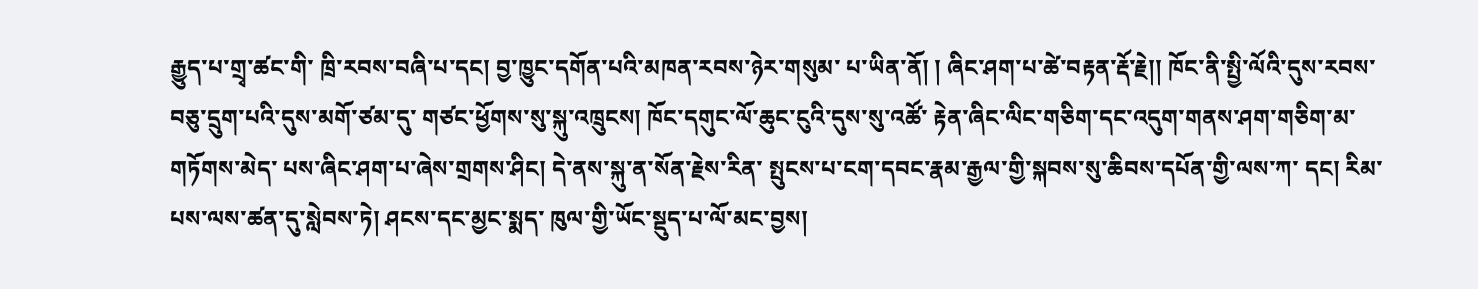རྒྱུད་པ་གྲྭ་ཚང་གི་ ཁྲི་རབས་བཞི་པ་དང། བྱ་ཁྱུང་དགོན་པའི་མཁན་རབས་ཉེར་གསུམ་ པ་ཡིན་ནོ། ། ཞིང་ཤག་པ་ཚེ་བརྟན་རྡོ་རྗེ།། ཁོང་ནི་སྤྱི་ལོའི་དུས་རབས་བཅུ་དྲུག་པའི་དུས་མགོ་ཙམ་དུ་ གཙང་ཕྱོགས་སུ་སྐུ་འཁྲུངས། ཁོང་དགུང་ལོ་ཆུང་ངུའི་དུས་སུ་འཚོ་ རྟེན་ཞིང་ལིང་གཅིག་དང་འདུག་གནས་ཤག་གཅིག་མ་གཏོགས་མེད་ པས་ཞིང་ཤག་པ་ཞེས་གྲགས་ཤིང། དེ་ནས་སྐུ་ན་སོན་རྗེས་རིན་ སྤུངས་པ་ངག་དབང་རྣམ་རྒྱལ་གྱི་སྐབས་སུ་ཆིབས་དཔོན་གྱི་ལས་ཀ་ དང། རིམ་པས་ལས་ཚན་དུ་སླེབས་ཏེ། ཤངས་དང་མྱང་སྨད་ ཁུལ་གྱི་ཡོང་སྡུད་པ་ལོ་མང་བྱས།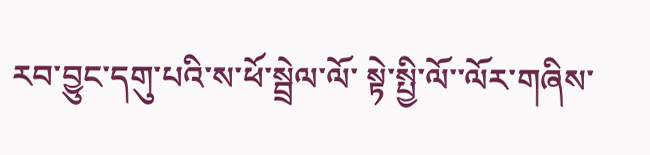རབ་བྱུང་དགུ་པའི་ས་ཕོ་སྦྲེལ་ལོ་ སྟེ་སྤྱི་ལོ་་ལོར་གཞིས་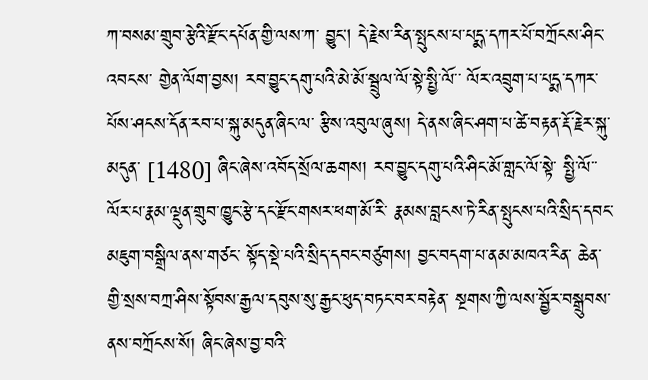ཀ་བསམ་གྲུབ་རྩེའི་རྫོང་དཔོན་གྱི་ལས་ཀ་ བྱུང། དེ་རྗེས་རིན་སྤུངས་པ་པདྨ་དཀར་པོ་བཀྲོངས་ཤིང་འབངས་ གྱེན་ལོག་བྱས། རབ་བྱུང་དགུ་པའི་མེ་མོ་སྦྲུལ་ལོ་སྟེ་སྤྱི་ལོ་་ ལོར་འབྲུག་པ་པདྨ་དཀར་པོས་ཤངས་དོན་རབ་པ་སྐུ་མདུན་ཞིང་ལ་ རྩིས་འབུལ་ཞུས། དེ་ནས་ཞིང་ཤག་པ་ཚེ་བརྟན་རྡོ་རྗེར་སྐུ་མདུན་ [1480] ཞིང་ཞེས་འབོད་སྲོལ་ཆགས། རབ་བྱུང་དགུ་པའི་ཤིང་མོ་གླང་ལོ་སྟེ་ སྤྱི་ལོ་་ལོར་པ་རྣམ་ལྡུན་གྲུབ་ཁྱུང་རྩེ་དང་རྫོང་གསར་ཕག་མོ་རི་ རྣམས་བླངས་ཏེ་རིན་སྤུངས་པའི་སྲིད་དབང་མཇུག་བསྒྲིལ་ནས་གཙང་ སྟོད་སྡེ་པའི་སྲིད་དབང་བཙུགས། བྱང་བདག་པ་ནམ་མཁའ་རིན་ ཆེན་གྱི་སྲས་བཀྲ་ཤིས་སྟོབས་རྒྱལ་དབུས་སུ་རྒྱང་ཕུད་བཏང་བར་བརྟེན་ སྔགས་ཀྱི་ལས་སྦྱོར་བསྒྲུབས་ནས་བཀྲོངས་སོ། ཞིང་ཞེས་བྱ་བའི་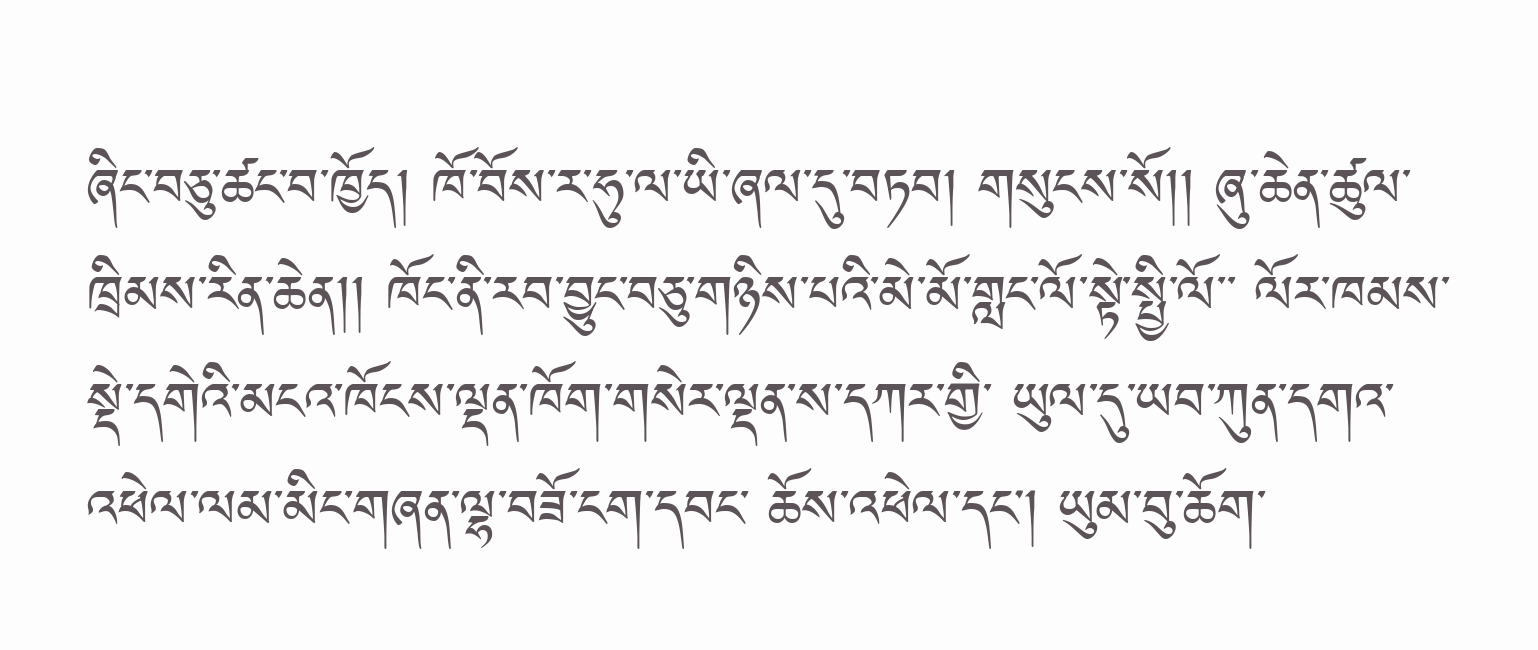ཞིང་བཅུ་ཚང་བ་ཁྱོད། ཁོ་བོས་ར་ཧུ་ལ་ཡི་ཞལ་དུ་བཏབ། གསུངས་སོ།། ཞུ་ཆེན་ཚུལ་ཁྲིམས་རིན་ཆེན།། ཁོང་ནི་རབ་བྱུང་བཅུ་གཉིས་པའི་མེ་མོ་གླང་ལོ་སྟེ་སྤྱི་ལོ་་ ལོར་ཁམས་སྡེ་དགེའི་མངའ་ཁོངས་ལྡན་ཁོག་གསེར་ལྡན་ས་དཀར་གྱི་ ཡུལ་དུ་ཡབ་ཀུན་དགའ་འཕེལ་ལམ་མིང་གཞན་ལྷ་བཟོ་ངག་དབང་ ཆོས་འཕེལ་དང། ཡུམ་བུ་ཆོག་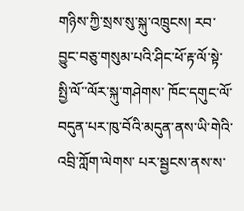གཉིས་ཀྱི་སྲས་སུ་སྐུ་འཁྲུངས། རབ་ བྱུང་བཅུ་གསུམ་པའི་ཤིང་ཕོ་རྟ་ལོ་སྟེ་སྤྱི་ལོ་་ལོར་སྐུ་གཤེགས་ ཁོང་དགུང་ལོ་བདུན་པར་ཁུ་བོའི་མདུན་ནས་ཡི་གེའི་འབྲི་ཀློག་ལེགས་ པར་སྦྱངས་ནས་ས་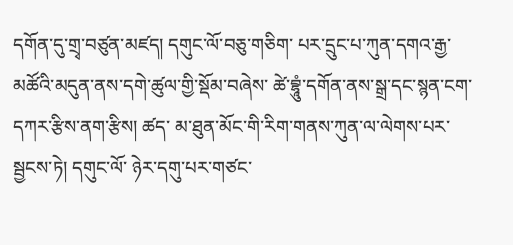དགོན་དུ་གྲྭ་བཙུན་མཛད། དགུང་ལོ་བཅུ་གཅིག་ པར་དྲུང་པ་ཀུན་དགའ་རྒྱ་མཚོའི་མདུན་ནས་དགེ་ཚུལ་གྱི་སྡོམ་བཞེས་ ཚེ་བྷཱུཾ་དགོན་ནས་སྒྲ་དང་སྙན་ངག་དཀར་རྩིས་ནག་རྩིས། ཚད་ མ་ཐུན་མོང་གི་རིག་གནས་ཀུན་ལ་ལེགས་པར་སྦྱངས་ཏེ། དགུང་ལོ་ ཉེར་དགུ་པར་གཙང་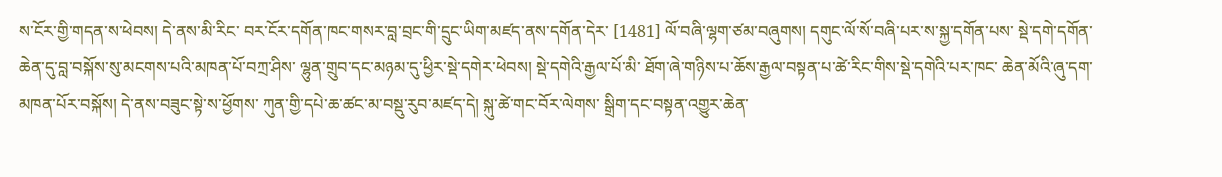ས་ངོར་གྱི་གདན་ས་ཕེབས། དེ་ནས་མི་རིང་ བར་ངོར་དགོན་ཁང་གསར་བླ་བྲང་གི་དྲུང་ཡིག་མཛད་ནས་དགོན་དེར་ [1481] ལོ་བཞི་ལྷག་ཙམ་བཞུགས། དགུང་ལོ་སོ་བཞི་པར་ས་སྐྱ་དགོན་པས་ སྡེ་དགེ་དགོན་ཆེན་དུ་བླ་བསྐོས་སུ་མངགས་པའི་མཁན་པོ་བཀྲ་ཤིས་ ལྷུན་གྲུབ་དང་མཉམ་དུ་ཕྱིར་སྡེ་དགེར་ཕེབས། སྡེ་དགེའི་རྒྱལ་པོ་མི་ ཐོག་ཞེ་གཉིས་པ་ཆོས་རྒྱལ་བསྟན་པ་ཚེ་རིང་གིས་སྡེ་དགེའི་པར་ཁང་ ཆེན་མོའི་ཞུ་དག་མཁན་པོར་བསྐོས། དེ་ནས་བཟུང་སྟེ་ས་ཕྱོགས་ ཀུན་གྱི་དཔེ་ཆ་ཚང་མ་བསྡུ་རུབ་མཛད་དེ། སྐུ་ཚེ་གང་བོར་ལེགས་ སྒྲིག་དང་བསྟན་འགྱུར་ཆེན་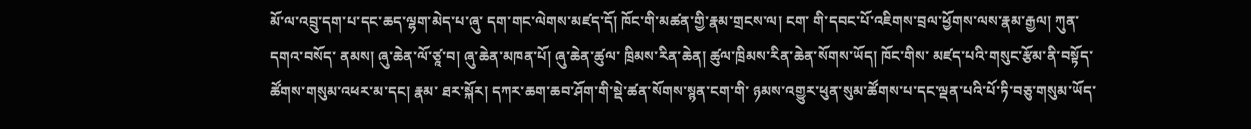མོ་ལ་འབྲུ་དག་པ་དང་ཆད་ལྷག་མེད་པ་ཞུ་ དག་གང་ལེགས་མཛད་དོ། ཁོང་གི་མཚན་གྱི་རྣམ་གྲངས་ལ། ངག་ གི་དབང་པོ་འཇིགས་བྲལ་ཕྱོགས་ལས་རྣམ་རྒྱལ། ཀུན་དགའ་བསོད་ ནམས། ཞུ་ཆེན་ལོ་ཙཱ་བ། ཞུ་ཆེན་མཁན་པོ། ཞུ་ཆེན་ཚུལ་ ཁྲིམས་རིན་ཆེན། ཚུལ་ཁྲིམས་རིན་ཆེན་སོགས་ཡོད། ཁོང་གིས་ མཛད་པའི་གསུང་རྩོམ་ནི་བསྟོད་ཚོགས་གསུམ་འཕར་མ་དང། རྣམ་ ཐར་སྐོར། དཀར་ཆག་ཆབ་ཤོག་གི་སྡེ་ཚན་སོགས་སྙན་ངག་གི་ ཉམས་འགྱུར་ཕུན་སུམ་ཚོགས་པ་དང་ལྡན་པའི་པོ་ཏི་བཅུ་གསུམ་ཡོད་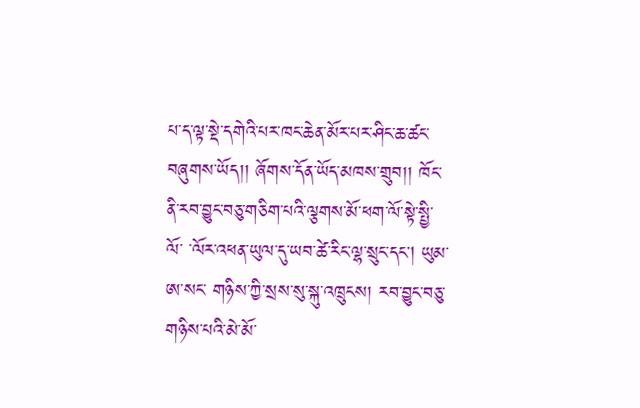པ་ད་ལྟ་སྡེ་དགེའི་པར་ཁང་ཆེན་མོར་པར་ཤིང་ཆ་ཚང་བཞུགས་ཡོད།། ཞོགས་དོན་ཡོད་མཁས་གྲུབ།། ཁོང་ནི་རབ་བྱུང་བཅུ་གཅིག་པའི་ལྕགས་མོ་ཕག་ལོ་སྟེ་སྤྱི་ལོ་ ་ལོར་འཕན་ཡུལ་དུ་ཡབ་ཚེ་རིང་ལྷ་སྲུང་དང། ཡུམ་ཨ་སང་ གཉིས་ཀྱི་སྲས་སུ་སྐུ་འཁྲུངས། རབ་བྱུང་བཅུ་གཉིས་པའི་མེ་མོ་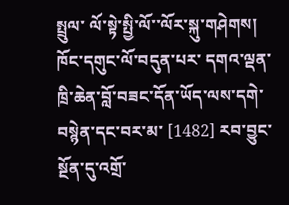སྤྲུལ་ ལོ་སྟེ་སྤྱི་ལོ་་ལོར་སྐུ་གཤེགས། ཁོང་དགུང་ལོ་བདུན་པར་ དགའ་ལྡན་ཁྲི་ཆེན་བློ་བཟང་དོན་ཡོད་ལས་དགེ་བསྙེན་དང་བར་མ་ [1482] རབ་བྱུང་སྔོན་དུ་འགྲོ་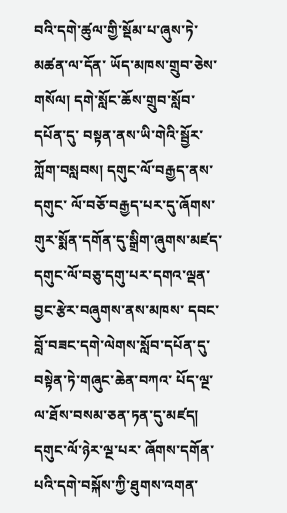བའི་དགེ་ཚུལ་གྱི་སྡོམ་པ་ཞུས་ཏེ་མཚན་ལ་དོན་ ཡོད་མཁས་གྲུབ་ཅེས་གསོལ། དགེ་སློང་ཆོས་གྲུབ་སློབ་དཔོན་དུ་ བསྟན་ནས་ཡི་གེའི་སྦྱོར་ཀློག་བསླབས། དགུང་ལོ་བརྒྱད་ནས་དགུང་ ལོ་བཅོ་བརྒྱད་པར་དུ་ཞོགས་གུར་སྨོན་དགོན་དུ་སྒྲིག་ཞུགས་མཛད་ དགུང་ལོ་བཅུ་དགུ་པར་དགའ་ལྡན་བྱང་རྩེར་བཞུགས་ནས་མཁས་ དབང་བློ་བཟང་དགེ་ལེགས་སློབ་དཔོན་དུ་བསྟེན་ཏེ་གཞུང་ཆེན་བཀའ་ པོད་ལྔ་ལ་ཐོས་བསམ་ཅན་ཏན་དུ་མཛད། དགུང་ལོ་ཉེར་ལྔ་པར་ ཞོགས་དགོན་པའི་དགེ་བསྐོས་ཀྱི་ཐུགས་འགན་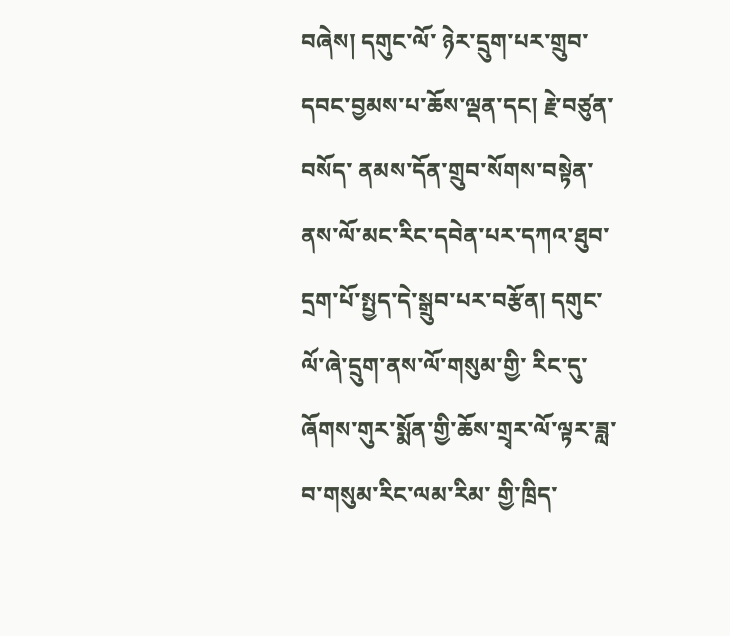བཞེས། དགུང་ལོ་ ཉེར་དྲུག་པར་གྲུབ་དབང་བྱམས་པ་ཆོས་ལྡན་དང། རྗེ་བཙུན་བསོད་ ནམས་དོན་གྲུབ་སོགས་བསྟེན་ནས་ལོ་མང་རིང་དབེན་པར་དཀའ་ཐུབ་ དྲག་པོ་སྤྱད་དེ་སྒྲུབ་པར་བརྩོན། དགུང་ལོ་ཞེ་དྲུག་ནས་ལོ་གསུམ་གྱི་ རིང་དུ་ཞོགས་གུར་སྨོན་གྱི་ཆོས་གྲྭར་ལོ་ལྟར་ཟླ་བ་གསུམ་རིང་ལམ་རིམ་ གྱི་ཁྲིད་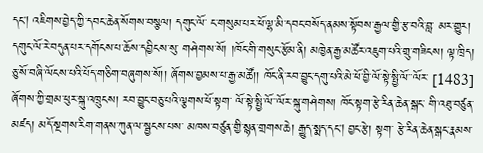དང། འཇིགས་བྱེད་ཀྱི་དབང་ཆེན་སོགས་བསྩལ། དགུང་ལོ་ ང་གསུམ་པར་ཕོ་ལྷ་མི་དབང་བསོད་ནམས་སྟོབས་རྒྱལ་གྱི་རྩ་བའི་བླ་ མར་གྱུར། དགུང་ལོ་རེ་བདུན་པར་དགོངས་པ་ཆོས་དབྱིངས་སུ་ གཤེགས་སོ། །ཁོང་གི་གསུང་རྩོམ་ནི། མཁྱེན་རྒྱ་མཚོར་འཇུག་པའི་གྲུ་གཟིངས། ལྟ་ཁྲིད། ཅུ་སོ་བཞི་ལོངས་པའི་པོད་གཅིག་བཞུགས་སོ།། ཞོགས་བྱམས་པ་རྒྱ་མཚོ།། ཁོང་ནི་རབ་བྱུང་དགུ་པའི་མེ་ཕོ་བྱི་ལོ་སྟེ་སྤྱི་ལོ་་ལོར་ [1483] ཞོགས་ཀྱི་གྲམ་ཕུར་སྐུ་འཁྲུངས། རབ་བྱུང་བཅུ་པའི་ལྕགས་ཕོ་སྟག་ ལོ་སྟེ་སྤྱི་ལོ་་ལོར་སྐུ་གཤེགས། ཁོང་སྟག་རྩེ་རིན་ཆེན་སྒང་ གི་འཐུ་བཙུན་མཛད། མདོ་སྔགས་རིག་གནས་ཀུན་ལ་སྦྱངས་པས་ མཁས་བཙུན་གྱི་སྙན་གྲགས་ཆེ། རྒྱུད་སྨད་དང། བྱང་རྩེ། སྟག་ རྩེ་རིན་ཆེན་སྒང་རྣམས་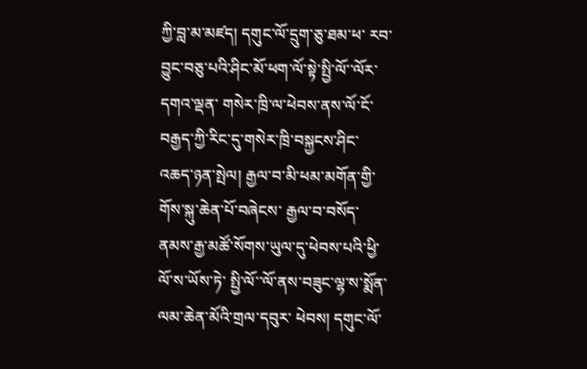ཀྱི་བླ་མ་མཛད། དགུང་ལོ་དྲུག་ཅུ་ཐམ་ཕ་ རབ་བྱུང་བཅུ་པའི་ཤིང་མོ་ཕག་ལོ་སྟེ་སྤྱི་ལོ་་ལོར་དགའ་ལྡན་ གསེར་ཁྲི་ལ་ཕེབས་ནས་ལོ་ངོ་བརྒྱད་ཀྱི་རིང་དུ་གསེར་ཁྲི་བསྐྱངས་ཤིང་ འཆད་ཉན་སྤེལ། རྒྱལ་བ་མི་ཕམ་མགོན་གྱི་གོས་སྐུ་ཆེན་པོ་བཞེངས་ རྒྱལ་བ་བསོད་ནམས་རྒྱ་མཚོ་སོགས་ཡུལ་དུ་ཕེབས་པའི་ཕྱི་ལོ་ས་ཡོས་ཏེ་ སྤྱི་ལོ་་ལོ་ནས་བཟུང་ལྷ་ས་སྨོན་ལམ་ཆེན་མོའི་གྲལ་དབུར་ ཕེབས། དགུང་ལོ་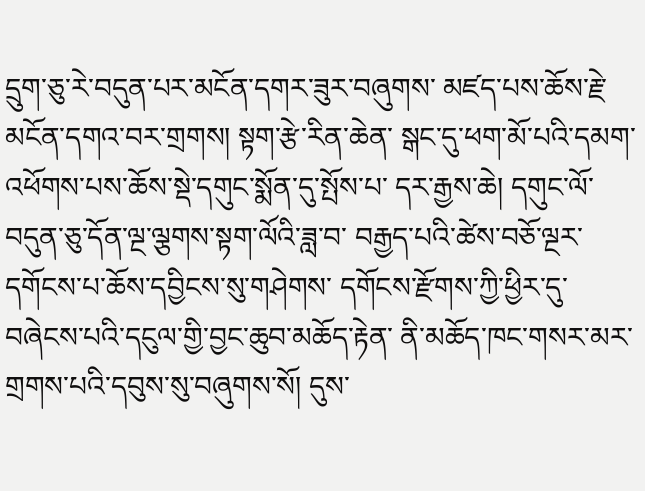དྲུག་ཅུ་རེ་བདུན་པར་མངོན་དགར་ཟུར་བཞུགས་ མཛད་པས་ཆོས་རྗེ་མངོན་དགའ་བར་གྲགས། སྟག་རྩེ་རིན་ཆེན་ སྒང་དུ་ཕག་མོ་པའི་དམག་འཕོགས་པས་ཆོས་སྡེ་དགུང་སྨོན་དུ་སྤོས་པ་ དར་རྒྱས་ཆེ། དགུང་ལོ་བདུན་ཅུ་དོན་ལྔ་ལྕགས་སྟག་ལོའི་ཟླ་བ་ བརྒྱད་པའི་ཚེས་བཅོ་ལྔར་དགོངས་པ་ཆོས་དབྱིངས་སུ་གཤེགས་ དགོངས་རྫོགས་ཀྱི་ཕྱིར་དུ་བཞེངས་པའི་དངུལ་གྱི་བྱང་ཆུབ་མཆོད་རྟེན་ ནི་མཆོད་ཁང་གསར་མར་གྲགས་པའི་དབུས་སུ་བཞུགས་སོ། དུས་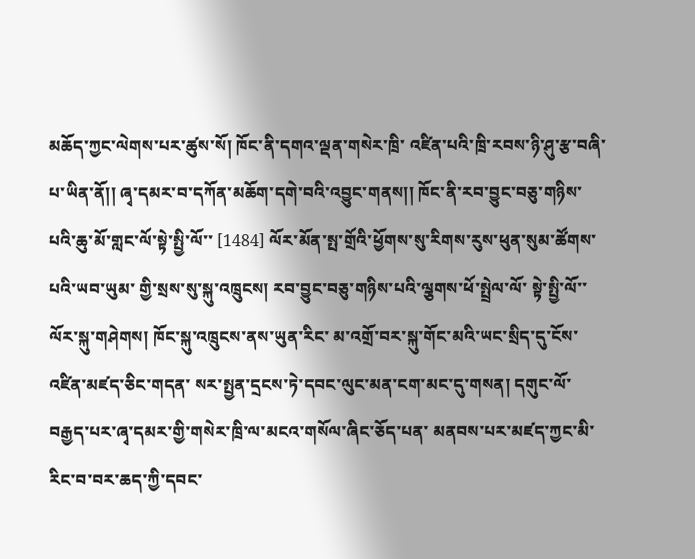མཆོད་ཀྱང་ལེགས་པར་ཚུས་སོ། ཁོང་ནི་དགའ་ལྡན་གསེར་ཁྲི་ འཛིན་པའི་ཁྲི་རབས་ཉི་ཤུ་རྩ་བཞི་པ་ཡིན་ནོ།། ཞྭ་དམར་བ་དཀོན་མཆོག་དགེ་བའི་འབྱུང་གནས།། ཁོང་ནི་རབ་བྱུང་བཅུ་གཉིས་པའི་ཆུ་མོ་གླང་ལོ་སྟེ་སྤྱི་ལོ་་ [1484] ལོར་མོན་སྤ་གྲོའི་ཕྱོགས་སུ་རིགས་རུས་ཕུན་སུམ་ཚོགས་པའི་ཡབ་ཡུམ་ གྱི་སྲས་སུ་སྐུ་འཁྲུངས། རབ་བྱུང་བཅུ་གཉིས་པའི་ལྕགས་ཕོ་སྤྲེལ་ལོ་ སྟེ་སྤྱི་ལོ་་ལོར་སྐུ་གཤེགས། ཁོང་སྐུ་འཁྲུངས་ནས་ཡུན་རིང་ མ་འགྲོ་བར་སྐུ་གོང་མའི་ཡང་སྲིད་དུ་ངོས་འཛིན་མཛད་ཅིང་གདན་ སར་སྤྱན་དྲངས་ཏེ་དབང་ལུང་མན་ངག་མང་དུ་གསན། དགུང་ལོ་ བརྒྱད་པར་ཞྭ་དམར་གྱི་གསེར་ཁྲི་ལ་མངའ་གསོལ་ཞིང་ཅོད་པན་ མནབས་པར་མཛད་ཀྱང་མི་རིང་བ་བར་ཆད་ཀྱི་དབང་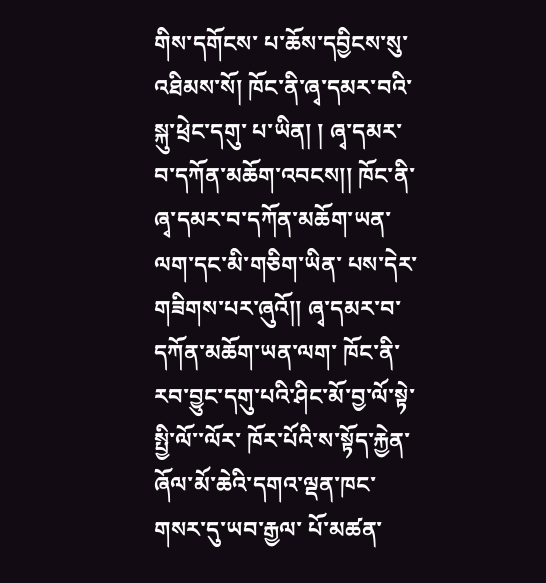གིས་དགོངས་ པ་ཆོས་དབྱིངས་སུ་འཐིམས་སོ། ཁོང་ནི་ཞྭ་དམར་བའི་སྐུ་ཕྲེང་དགུ་ པ་ཡིན། ། ཞྭ་དམར་བ་དཀོན་མཆོག་འབངས།། ཁོང་ནི་ཞྭ་དམར་བ་དཀོན་མཆོག་ཡན་ལག་དང་མི་གཅིག་ཡིན་ པས་དེར་གཟིགས་པར་ཞུའོ།། ཞྭ་དམར་བ་དཀོན་མཆོག་ཡན་ལག་ ཁོང་ནི་རབ་བྱུང་དགུ་པའི་ཤིང་མོ་བྱ་ལོ་སྟེ་སྤྱི་ལོ་་ལོར་ ཁོར་པོའི་ས་སྟོད་རྐྱེན་ཞོལ་མོ་ཆེའི་དགའ་ལྡན་ཁང་གསར་དུ་ཡབ་རྒྱལ་ པོ་མཚན་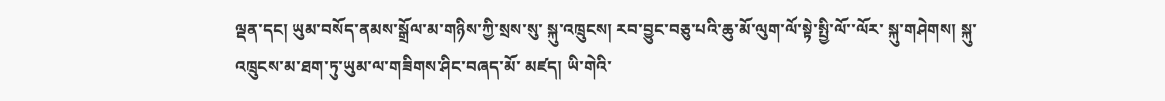ལྡན་དང། ཡུམ་བསོད་ནམས་སྒྲོལ་མ་གཉིས་ཀྱི་སྲས་སུ་ སྐུ་འཁྲུངས། རབ་བྱུང་བཅུ་པའི་ཆུ་མོ་ལུག་ལོ་སྟེ་སྤྱི་ལོ་་ལོར་ སྐུ་གཤེགས། སྐུ་འཁྲུངས་མ་ཐག་ཏུ་ཡུམ་ལ་གཟིགས་ཤིང་བཞད་མོ་ མཛད། ཡི་གེའི་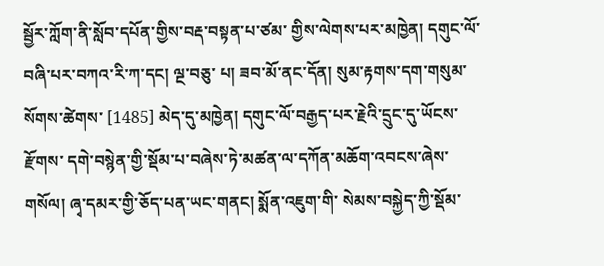སྦྱོར་ཀློག་ནི་སློབ་དཔོན་གྱིས་བརྡ་བསྟན་པ་ཙམ་ གྱིས་ལེགས་པར་མཁྱེན། དགུང་ལོ་བཞི་པར་བཀའ་རི་ཀ་དང། ལྔ་བཅུ་ པ། ཟབ་མོ་ནང་དོན། སུམ་རྟགས་དག་གསུམ་སོགས་ཚེགས་ [1485] མེད་དུ་མཁྱེན། དགུང་ལོ་བརྒྱད་པར་རྗེའི་དྲུང་དུ་ཡོངས་རྫོགས་ དགེ་བསྙེན་གྱི་སྡོམ་པ་བཞེས་ཏེ་མཚན་ལ་དཀོན་མཆོག་འབངས་ཞེས་ གསོལ། ཞྭ་དམར་གྱི་ཅོད་པན་ཡང་གནང། སྨོན་འཇུག་གི་ སེམས་བསྐྱེད་ཀྱི་སྡོམ་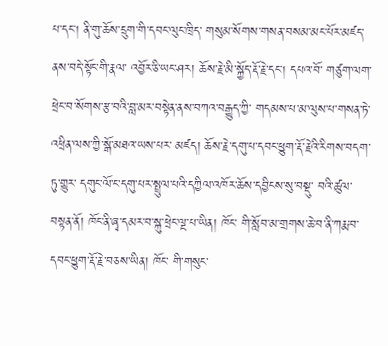པ་དང། ནི་གུ་ཆོས་དྲུག་གི་དབང་ལུང་ཁྲིད་ གསུམ་སོགས་གསན་བསམ་མང་པོར་མཛད་ནས་བདེ་སྟོང་གི་རྣལ་ འབྱོར་ཅི་ཡང་ཤར། ཆོས་རྗེ་མི་སྐྱོད་རྡོ་རྗེ་དང། དཔའ་བོ་ གཙུག་ལག་ཕྲེང་བ་སོགས་རྩ་བའི་བླ་མར་བསྟེན་ནས་བཀའ་བརྒྱུད་ཀྱི་ གདམས་པ་མ་ལུས་པ་གསན་ཏེ་འཕྲིན་ལས་ཀྱི་སྒོ་མཐའ་ཡས་པར་ མཛད། ཆོས་རྗེ་དགུ་པ་དབང་ཕྱུག་རྡོ་རྗེའི་རིགས་བདག་ཏུ་གྱུར་ དགུང་ལོ་ང་དགུ་པར་སྤྲུལ་པའི་དཀྱིལ་འཁོར་ཆོས་དབྱིངས་སུ་བསྡུ་ བའི་ཚུལ་བསྟན་ནོ། ཁོང་ནི་ཞྭ་དམར་བ་སྐུ་ཕྲེང་ལྔ་པ་ཡིན། ཁོང་ གི་སློབ་མ་གྲགས་ཆེ་བ་ནི་ཀརྨ་བ་དབང་ཕྱུག་རྡོ་རྗེ་བཅས་ཡིན། ཁོང་ གི་གསུང་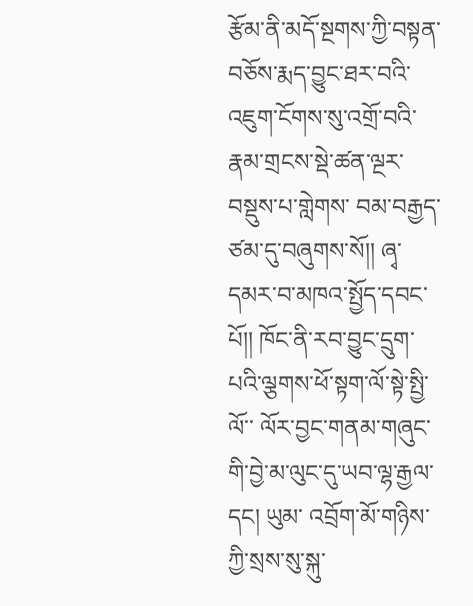རྩོམ་ནི་མདོ་སྔགས་ཀྱི་བསྟན་བཅོས་རྨད་བྱུང་ཐར་བའི་ འཇུག་ངོགས་སུ་འགྲོ་བའི་རྣམ་གྲངས་སྡེ་ཚན་ལྔར་བསྡུས་པ་གླེགས་ བམ་བརྒྱད་ཙམ་དུ་བཞུགས་སོ།། ཞྭ་དམར་བ་མཁའ་སྤྱོད་དབང་པོ།། ཁོང་ནི་རབ་བྱུང་དྲུག་པའི་ལྕགས་ཕོ་སྟག་ལོ་སྟེ་སྤྱི་ལོ་་ ལོར་བྱང་གནམ་གཞུང་གི་བྱེ་མ་ལུང་དུ་ཡབ་ལྷ་རྒྱལ་དང། ཡུམ་ འབྲོག་མོ་གཉིས་ཀྱི་སྲས་སུ་སྐུ་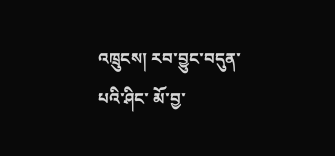འཁྲུངས། རབ་བྱུང་བདུན་པའི་ཤིང་ མོ་བྱ་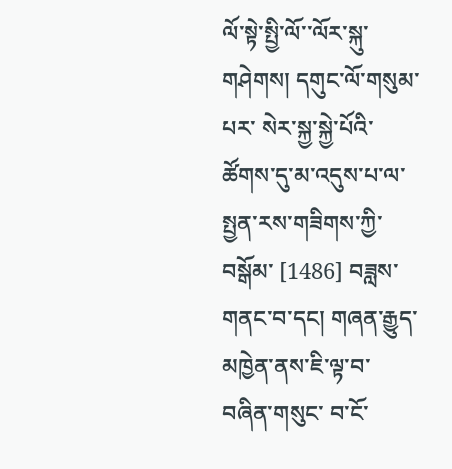ལོ་སྟེ་སྤྱི་ལོ་་ལོར་སྐུ་གཤེགས། དགུང་ལོ་གསུམ་པར་ སེར་སྐྱ་སྐྱེ་པོའི་ཚོགས་དུ་མ་འདུས་པ་ལ་སྤྱན་རས་གཟིགས་ཀྱི་བསྒོམ་ [1486] བཟླས་གནང་བ་དང། གཞན་རྒྱུད་མཁྱེན་ནས་ཇི་ལྟ་བ་བཞིན་གསུང་ བ་ངོ་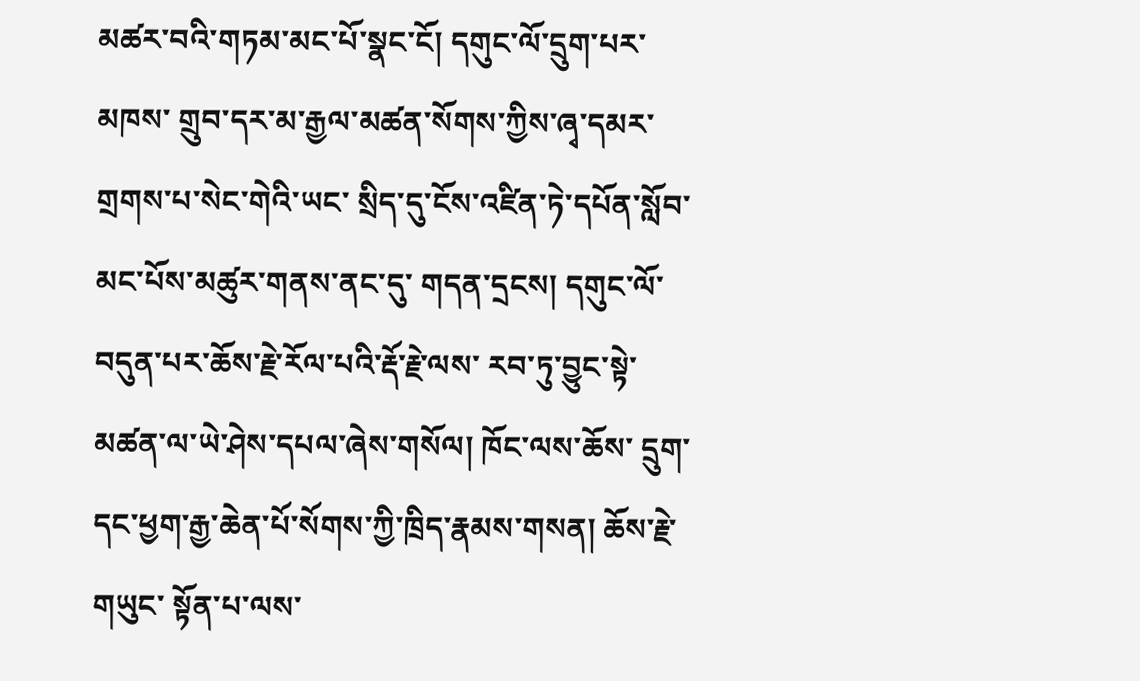མཚར་བའི་གཏམ་མང་པོ་སྣང་ངོ། དགུང་ལོ་དྲུག་པར་མཁས་ གྲུབ་དར་མ་རྒྱལ་མཚན་སོགས་ཀྱིས་ཞྭ་དམར་གྲགས་པ་སེང་གེའི་ཡང་ སྲིད་དུ་ངོས་འཛིན་ཏེ་དཔོན་སློབ་མང་པོས་མཚུར་གནས་ནང་དུ་ གདན་དྲངས། དགུང་ལོ་བདུན་པར་ཆོས་རྗེ་རོལ་པའི་རྡོ་རྗེ་ལས་ རབ་ཏུ་བྱུང་སྟེ་མཚན་ལ་ཡེ་ཤེས་དཔལ་ཞེས་གསོལ། ཁོང་ལས་ཆོས་ དྲུག་དང་ཕྱག་རྒྱ་ཆེན་པོ་སོགས་ཀྱི་ཁྲིད་རྣམས་གསན། ཆོས་རྗེ་གཡུང་ སྟོན་པ་ལས་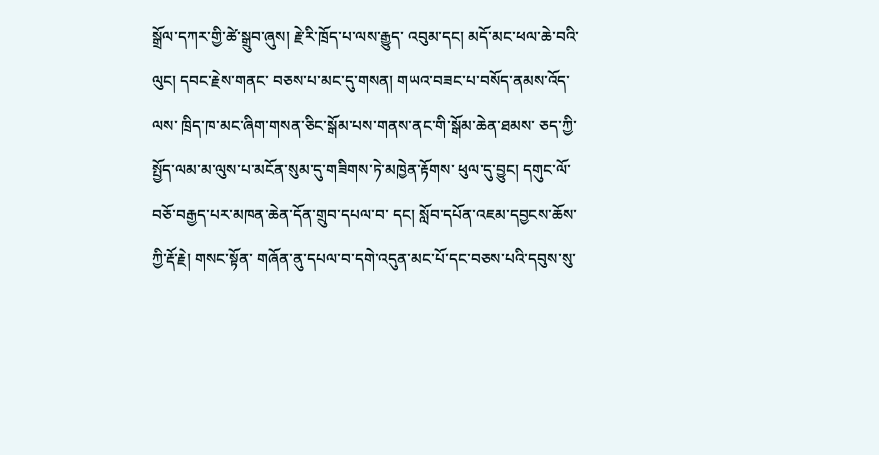སྒྲོལ་དཀར་གྱི་ཚེ་སྒྲུབ་ཞུས། རྗེ་རི་ཁྲོད་པ་ལས་རྒྱུད་ འབུམ་དང། མདོ་མང་ཕལ་ཆེ་བའི་ལུང། དབང་རྗེས་གནང་ བཅས་པ་མང་དུ་གསན། གཡའ་བཟང་པ་བསོད་ནམས་འོད་ལས་ ཁྲིད་ཁ་མང་ཞིག་གསན་ཅིང་སྒོམ་པས་གནས་ནང་གི་སྒོམ་ཆེན་ཐམས་ ཅད་ཀྱི་སྤྱོད་ལམ་མ་ལུས་པ་མངོན་སུམ་དུ་གཟིགས་ཏེ་མཁྱེན་རྟོགས་ ཕུལ་དུ་བྱུང། དགུང་ལོ་བཅོ་བརྒྱད་པར་མཁན་ཆེན་དོན་གྲུབ་དཔལ་བ་ དང། སློབ་དཔོན་འཇམ་དབྱངས་ཆོས་ཀྱི་རྡོ་རྗེ། གསང་སྟོན་ གཞོན་ནུ་དཔལ་བ་དགེ་འདུན་མང་པོ་དང་བཅས་པའི་དབུས་སུ་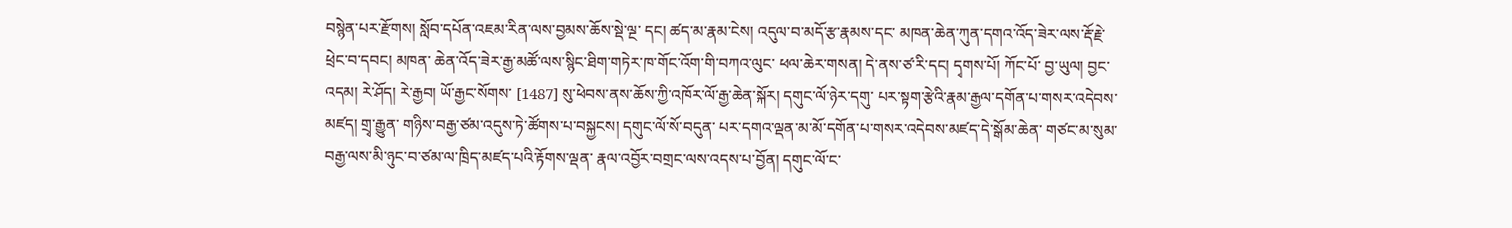བསྙེན་པར་རྫོགས། སློབ་དཔོན་འཇམ་རིན་ལས་བྱམས་ཆོས་སྡེ་ལྔ་ དང། ཚད་མ་རྣམ་ངེས། འདུལ་བ་མདོ་རྩ་རྣམས་དང་ མཁན་ཆེན་ཀུན་དགའ་འོད་ཟེར་ལས་རྡོ་རྗེ་ཕྲེང་བ་དབང། མཁན་ ཆེན་འོད་ཟེར་རྒྱ་མཚོ་ལས་སྙིང་ཐིག་གཏེར་ཁ་གོང་འོག་གི་བཀའ་ལུང་ ཕལ་ཆེར་གསན། དེ་ནས་ཙ་རི་དང། དྭགས་པོ། ཀོང་པོ་ བྱ་ཡུལ། བྱང་འདམ། རེ་ཤོད། རེ་རྒྱབ། ཡོ་རྒྱང་སོགས་ [1487] སུ་ཕེབས་ནས་ཆོས་ཀྱི་འཁོར་ལོ་རྒྱ་ཆེན་སྐོར། དགུང་ལོ་ཉེར་དགུ་ པར་སྟག་རྩེའི་རྣམ་རྒྱལ་དགོན་པ་གསར་འདེབས་མཛད། གྲྭ་རྒྱུན་ གཉིས་བརྒྱ་ཙམ་འདུས་ཏེ་ཚོགས་པ་བསྐྱངས། དགུང་ལོ་སོ་བདུན་ པར་དགའ་ལྡན་མ་མོ་དགོན་པ་གསར་འདེབས་མཛད་དེ་སྒོམ་ཆེན་ གཙང་མ་སུམ་བརྒྱ་ལས་མི་ཉུང་བ་ཙམ་ལ་ཁྲིད་མཛད་པའི་རྟོགས་ལྡན་ རྣལ་འབྱོར་བགྲང་ལས་འདས་པ་བྱོན། དགུང་ལོ་ང་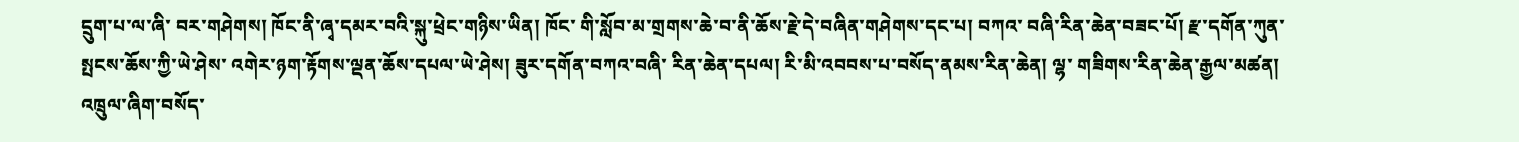དྲུག་པ་ལ་ཞི་ བར་གཤེགས། ཁོང་ནི་ཞྭ་དམར་བའི་སྐུ་ཕྲེང་གཉིས་ཡིན། ཁོང་ གི་སློབ་མ་གྲགས་ཆེ་བ་ནི་ཆོས་རྗེ་དེ་བཞིན་གཤེགས་དང་པ། བཀའ་ བཞི་རིན་ཆེན་བཟང་པོ། རྫ་དགོན་ཀུན་སྤངས་ཆོས་ཀྱི་ཡེ་ཤེས་ འགེར་ཉག་རྟོགས་ལྡན་ཆོས་དཔལ་ཡེ་ཤེས། ཟུར་དགོན་བཀའ་བཞི་ རིན་ཆེན་དཔལ། རི་མི་འབབས་པ་བསོད་ནམས་རིན་ཆེན། ལྷ་ གཟིགས་རིན་ཆེན་རྒྱལ་མཚན། འཁྲུལ་ཞིག་བསོད་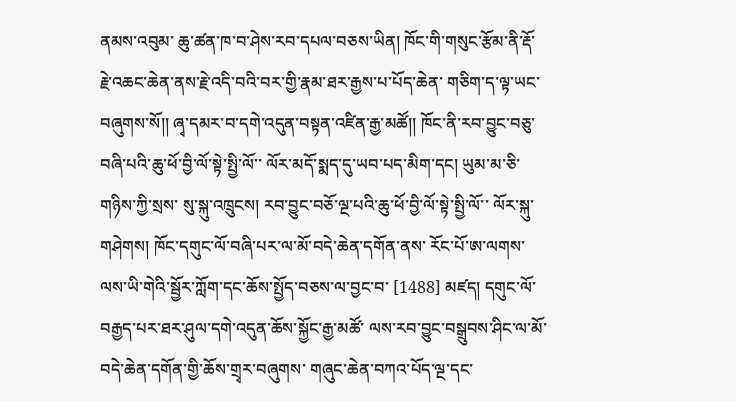ནམས་འབུམ་ ཆུ་ཚན་ཁ་བ་ཤེས་རབ་དཔལ་བཅས་ཡིན། ཁོང་གི་གསུང་རྩོམ་ནི་རྡོ་ རྗེ་འཆང་ཆེན་ནས་རྗེ་འདི་བའི་བར་གྱི་རྣམ་ཐར་རྒྱས་པ་པོད་ཆེན་ གཅིག་ད་ལྟ་ཡང་བཞུགས་སོ།། ཞྭ་དམར་བ་དགེ་འདུན་བསྟན་འཛིན་རྒྱ་མཚོ།། ཁོང་ནི་རབ་བྱུང་བཅུ་བཞི་པའི་ཆུ་ཕོ་བྱི་ལོ་སྟེ་སྤྱི་ལོ་་ ལོར་མདོ་སྨད་དུ་ཡབ་པད་མིག་དང། ཡུམ་མ་ཅི་གཉིས་ཀྱི་སྲས་ སུ་སྐུ་འཁྲུངས། རབ་བྱུང་བཅོ་ལྔ་པའི་ཆུ་ཕོ་བྱི་ལོ་སྟེ་སྤྱི་ལོ་་ ལོར་སྐུ་གཤེགས། ཁོང་དགུང་ལོ་བཞི་པར་ལ་མོ་བདེ་ཆེན་དགོན་ནས་ རོང་པོ་ཨ་ལགས་ལས་ཡི་གེའི་སྦྱོར་ཀློག་དང་ཆོས་སྤྱོད་བཅས་ལ་བྱང་བ་ [1488] མཛད། དགུང་ལོ་བརྒྱད་པར་ཐར་ཤུལ་དགེ་འདུན་ཆོས་སྐྱོང་རྒྱ་མཚོ་ ལས་རབ་བྱུང་བསྒྲུབས་ཤིང་ལ་མོ་བདེ་ཆེན་དགོན་གྱི་ཆོས་གྲྭར་བཞུགས་ གཞུང་ཆེན་བཀའ་པོད་ལྔ་དང་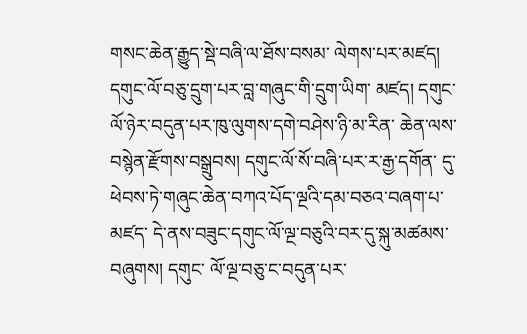གསང་ཆེན་རྒྱུད་སྡེ་བཞི་ལ་ཐོས་བསམ་ ལེགས་པར་མཛད། དགུང་ལོ་བཅུ་དྲུག་པར་བླ་གཞུང་གི་དྲུག་ཡིག་ མཛད། དགུང་ལོ་ཉེར་བདུན་པར་ཁུ་ལུགས་དགེ་བཤེས་ཉི་མ་རིན་ ཆེན་ལས་བསྙེན་རྫོགས་བསྒྲུབས། དགུང་ལོ་སོ་བཞི་པར་ར་རྒྱ་དགོན་ དུ་ཕེབས་ཏེ་གཞུང་ཆེན་བཀའ་པོད་ལྔའི་དམ་བཅའ་བཞག་པ་མཛད་ དེ་ནས་བཟུང་དགུང་ལོ་ལྔ་བཅུའི་བར་དུ་སྐུ་མཚམས་བཞུགས། དགུང་ ལོ་ལྔ་བཅུ་ང་བདུན་པར་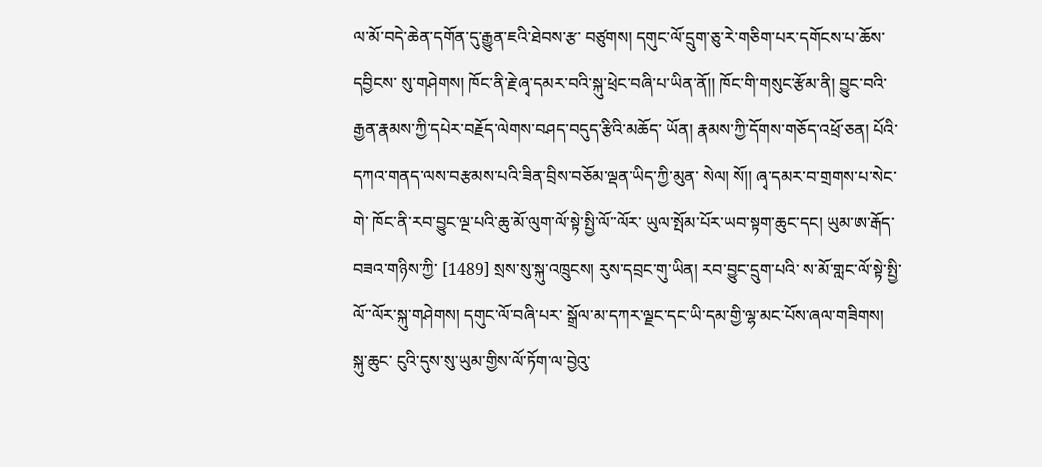ལ་མོ་བདེ་ཆེན་དགོན་དུ་རྒྱུན་ཇའི་ཐེབས་རྩ་ བཙུགས། དགུང་ལོ་དྲུག་ཅུ་རེ་གཅིག་པར་དགོངས་པ་ཆོས་དབྱིངས་ སུ་གཤེགས། ཁོང་ནི་རྗེ་ཞྭ་དམར་བའི་སྐུ་ཕྲེང་བཞི་པ་ཡིན་ནོ།། ཁོང་གི་གསུང་རྩོམ་ནི། བྱུང་བའི་རྒྱན་རྣམས་ཀྱི་དཔེར་བརྗོད་ལེགས་བཤད་བདུད་རྩིའི་མཆོད་ ཡོན། རྣམས་ཀྱི་དོགས་གཅོད་འཕྲོ་ཅན། པོའི་དཀའ་གནད་ལས་བརྩམས་པའི་ཟིན་བྲིས་བཅོམ་ལྡན་ཡིད་ཀྱི་མུན་ སེལ། སོ།། ཞྭ་དམར་བ་གྲགས་པ་སེང་གེ་ ཁོང་ནི་རབ་བྱུང་ལྔ་པའི་ཆུ་མོ་ལུག་ལོ་སྟེ་སྤྱི་ལོ་་ལོར་ ཡུལ་སྤོམ་པོར་ཡབ་སྟག་ཆུང་དང། ཡུམ་ཨ་རྒོད་བཟའ་གཉིས་ཀྱི་ [1489] སྲས་སུ་སྐུ་འཁྲུངས། རུས་དབྲང་གུ་ཡིན། རབ་བྱུང་དྲུག་པའི་ ས་མོ་གླང་ལོ་སྟེ་སྤྱི་ལོ་་ལོར་སྐུ་གཤེགས། དགུང་ལོ་བཞི་པར་ སྒྲོལ་མ་དཀར་ལྗང་དང་ཡི་དམ་གྱི་ལྷ་མང་པོས་ཞལ་གཟིགས། སྐུ་ཆུང་ ངུའི་དུས་སུ་ཡུམ་གྱིས་ལོ་ཏོག་ལ་བྱེའུ་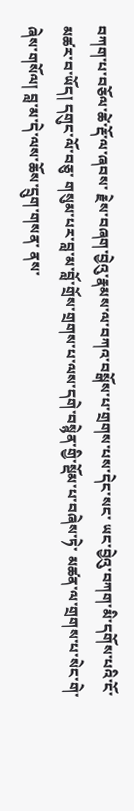བཀག་པ་བཅོལ་ཚེ་རྡོ་ལ་ཞབས་ རྗེས་བཞག་བྱེའུ་རྣམས་ལ་བཀའ་བསྒོས་པ་གྲགས་པས་དེང་སང་ ཡང་བྱེའུ་བཀག་མི་དགོས་པའི་ངོ་མཚར་བ་ཡོད། དགུང་ལོ་བཅུ་ གསུམ་པར་བླ་མ་བློ་གྲོས་གྲགས་པ་ལས་དགེ་བསྙེན་གྱི་སྡོམ་པ་བཞེས་ཏེ་ མཚན་ལ་གྲགས་པ་སེང་གེ་ཞེས་གསོལ། བླ་མ་དེ་ལས་ཆོས་དྲུག་གསན་ ནས་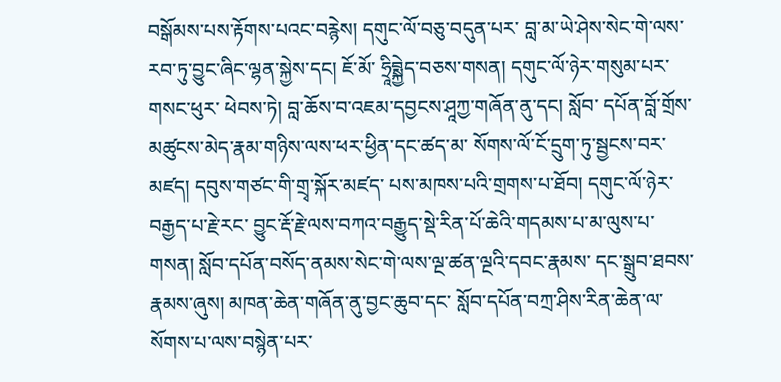བསྒོམས་པས་རྟོགས་པའང་བརྙེས། དགུང་ལོ་བཅུ་བདུན་པར་ བླ་མ་ཡེ་ཤེས་སེང་གེ་ལས་རབ་ཏུ་བྱུང་ཞིང་ལྷན་སྐྱེས་དང། ཇོ་མོ་ ཧྲཱིབྶྐྱེད་བཅས་གསན། དགུང་ལོ་ཉེར་གསུམ་པར་གསང་ཕུར་ ཕེབས་ཏེ། བླ་ཆོས་བ་འཇམ་དབྱངས་ཤཱཀྱ་གཞོན་ནུ་དང། སློབ་ དཔོན་བློ་གྲོས་མཚུངས་མེད་རྣམ་གཉིས་ལས་ཕར་ཕྱིན་དང་ཚད་མ་ སོགས་ལོ་ངོ་དྲུག་ཏུ་སྦྱངས་བར་མཛད། དབུས་གཙང་གི་གྲྭ་སྐོར་མཛད་ པས་མཁས་པའི་གྲགས་པ་ཐོབ། དགུང་ལོ་ཉེར་བརྒྱད་པ་རྗེ་རང་ བྱུང་རྡོ་རྗེ་ལས་བཀའ་བརྒྱུད་སྡེ་རིན་པོ་ཆེའི་གདམས་པ་མ་ལུས་པ་ གསན། སློབ་དཔོན་བསོད་ནམས་སེང་གེ་ལས་ལྔ་ཚན་ལྔའི་དབང་རྣམས་ དང་སྒྲུབ་ཐབས་རྣམས་ཞུས། མཁན་ཆེན་གཞོན་ནུ་བྱང་ཆུབ་དང་ སློབ་དཔོན་བཀྲ་ཤིས་རིན་ཆེན་ལ་སོགས་པ་ལས་བསྙེན་པར་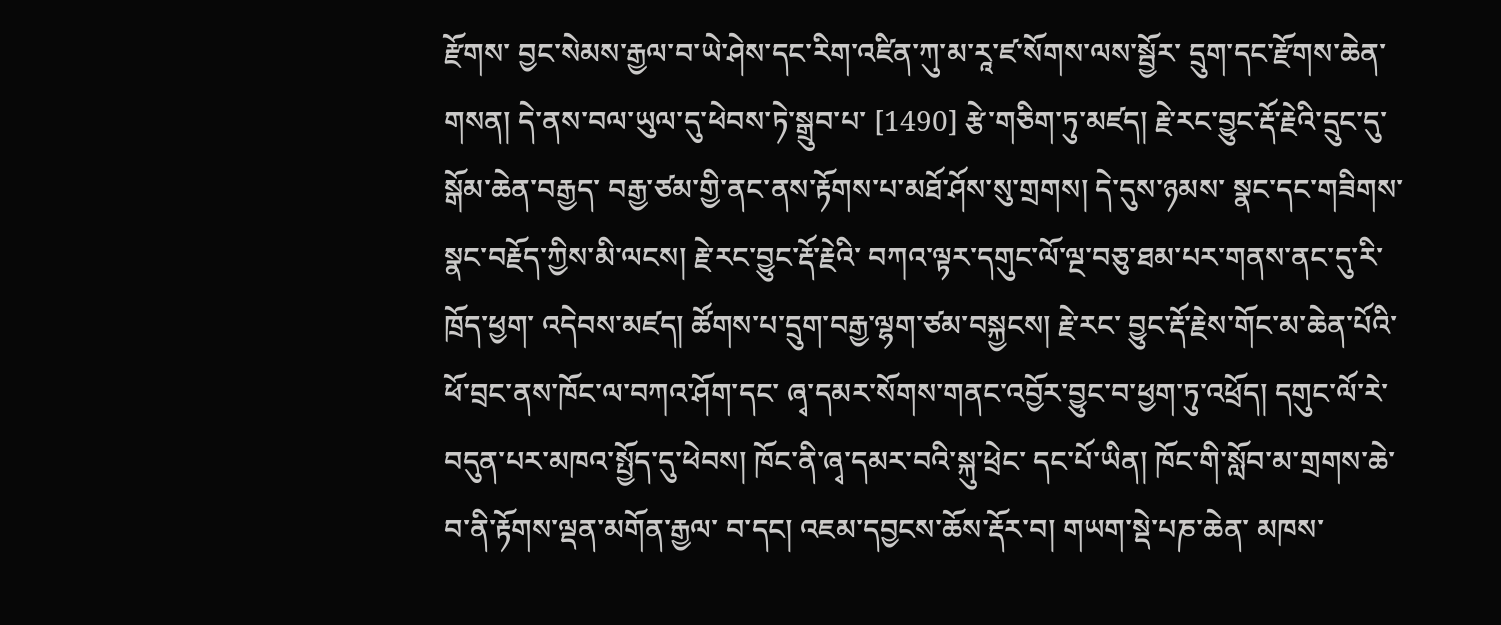རྫོགས་ བྱང་སེམས་རྒྱལ་བ་ཡེ་ཤེས་དང་རིག་འཛིན་ཀུ་མ་རཱ་ཛ་སོགས་ལས་སྦྱོར་ དྲུག་དང་རྫོགས་ཆེན་གསན། དེ་ནས་བལ་ཡུལ་དུ་ཕེབས་ཏེ་སྒྲུབ་པ་ [1490] རྩེ་གཅིག་ཏུ་མཛད། རྗེ་རང་བྱུང་རྡོ་རྗེའི་དྲུང་དུ་སྒོམ་ཆེན་བརྒྱད་ བརྒྱ་ཙམ་གྱི་ནང་ནས་རྟོགས་པ་མཐོ་ཤོས་སུ་གྲགས། དེ་དུས་ཉམས་ སྣང་དང་གཟིགས་སྣང་བརྗོད་ཀྱིས་མི་ལངས། རྗེ་རང་བྱུང་རྡོ་རྗེའི་ བཀའ་ལྟར་དགུང་ལོ་ལྔ་བཅུ་ཐམ་པར་གནས་ནང་དུ་རི་ཁྲོད་ཕྱག་ འདེབས་མཛད། ཚོགས་པ་དྲུག་བརྒྱ་ལྷག་ཙམ་བསྐྱངས། རྗེ་རང་ བྱུང་རྡོ་རྗེས་གོང་མ་ཆེན་པོའི་ཕོ་བྲང་ནས་ཁོང་ལ་བཀའ་ཤོག་དང་ ཞྭ་དམར་སོགས་གནང་འབྱོར་བྱུང་བ་ཕྱག་ཏུ་འཕྲོད། དགུང་ལོ་རེ་ བདུན་པར་མཁའ་སྤྱོད་དུ་ཕེབས། ཁོང་ནི་ཞྭ་དམར་བའི་སྐུ་ཕྲེང་ དང་པོ་ཡིན། ཁོང་གི་སློབ་མ་གྲགས་ཆེ་བ་ནི་རྟོགས་ལྡན་མགོན་རྒྱལ་ བ་དང། འཇམ་དབྱངས་ཆོས་རྡོར་བ། གཡག་སྡེ་པཎ་ཆེན་ མཁས་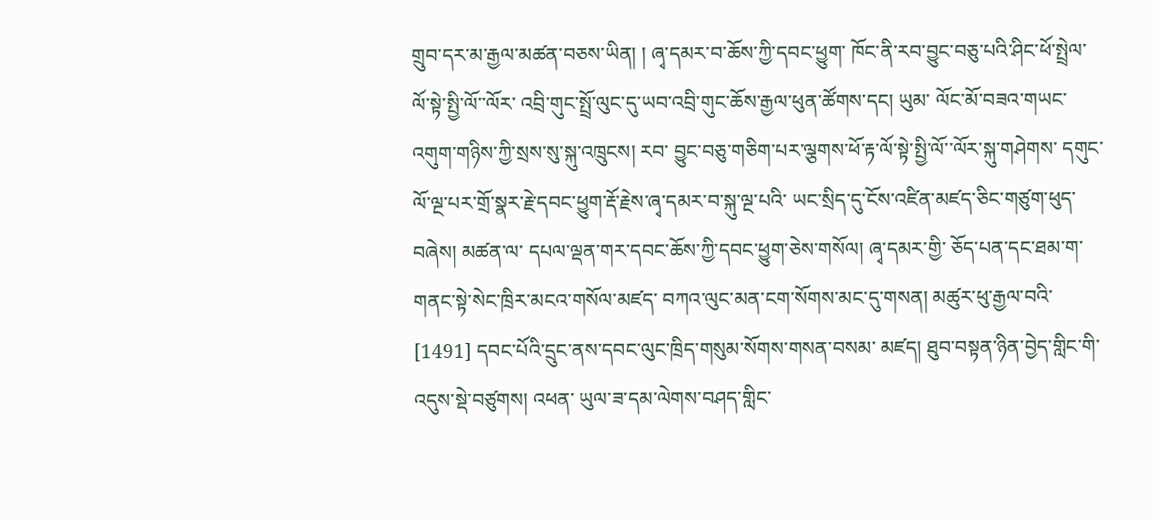གྲུབ་དར་མ་རྒྱལ་མཚན་བཅས་ཡིན། ། ཞྭ་དམར་བ་ཆོས་ཀྱི་དབང་ཕྱུག་ ཁོང་ནི་རབ་བྱུང་བཅུ་པའི་ཤིང་ཕོ་སྤྲེལ་ལོ་སྟེ་སྤྱི་ལོ་་ལོར་ འབྲི་གུང་སྤྲོ་ལུང་དུ་ཡབ་འབྲི་གུང་ཆོས་རྒྱལ་ཕུན་ཚོགས་དང། ཡུམ་ ལོང་མོ་བཟའ་གཡང་འགུག་གཉིས་ཀྱི་སྲས་སུ་སྐུ་འཁྲུངས། རབ་ བྱུང་བཅུ་གཅིག་པར་ལྕགས་ཕོ་རྟ་ལོ་སྟེ་སྤྱི་ལོ་་ལོར་སྐུ་གཤེགས་ དགུང་ལོ་ལྔ་པར་གྲོ་སྣར་རྗེ་དབང་ཕྱུག་རྡོ་རྗེས་ཞྭ་དམར་བ་སྐུ་ལྔ་པའི་ ཡང་སྲིད་དུ་ངོས་འཛིན་མཛད་ཅིང་གཙུག་ཕུད་བཞེས། མཚན་ལ་ དཔལ་ལྡན་གར་དབང་ཆོས་ཀྱི་དབང་ཕྱུག་ཅེས་གསོལ། ཞྭ་དམར་གྱི་ ཅོད་པན་དང་ཐམ་ག་གནང་སྟེ་སེང་ཁྲིར་མངའ་གསོལ་མཛད་ བཀའ་ལུང་མན་ངག་སོགས་མང་དུ་གསན། མཚུར་ཕུ་རྒྱལ་བའི་ [1491] དབང་པོའི་དྲུང་ནས་དབང་ལུང་ཁྲིད་གསུམ་སོགས་གསན་བསམ་ མཛད། ཐུབ་བསྟན་ཉིན་བྱེད་གླིང་གི་འདུས་སྡེ་བཙུགས། འཕན་ ཡུལ་ཟ་དམ་ལེགས་བཤད་གླིང་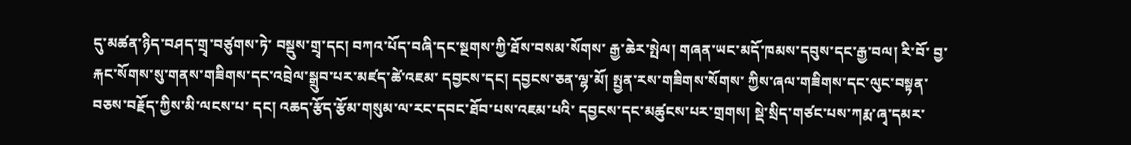དུ་མཚན་ཉིད་བཤད་གྲྭ་བཙུགས་ཏེ་ བསྡུས་གྲྭ་དང། བཀའ་པོད་བཞི་དང་སྔགས་ཀྱི་ཐོས་བསམ་སོགས་ རྒྱ་ཆེར་སྤེལ། གཞན་ཡང་མདོ་ཁམས་དབུས་དང་རྒྱ་བལ། རི་བོ་ བྱ་རྐང་སོགས་སུ་གནས་གཟིགས་དང་འབྲེལ་སྒྲུབ་པར་མཛད་ཚེ་འཇམ་ དབྱངས་དང། དབྱངས་ཅན་ལྷ་མོ། སྤྱན་རས་གཟིགས་སོགས་ ཀྱིས་ཞལ་གཟིགས་དང་ལུང་བསྟན་བཅས་བརྗོད་ཀྱིས་མི་ལངས་པ་ དང། འཆད་རྩོད་རྩོམ་གསུམ་ལ་རང་དབང་ཐོབ་པས་འཇམ་པའི་ དབྱངས་དང་མཚུངས་པར་གྲགས། སྡེ་སྲིད་གཙང་པས་ཀརྨ་ཞྭ་དམར་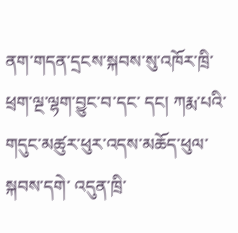ནག་གདན་དྲངས་སྐབས་སུ་འཁོར་ཁྲི་ཕྲག་ལྔ་ལྷག་བྱུང་བ་དང་ དང། ཀརྨ་པའི་གདུང་མཚུར་ཕུར་འདས་མཆོད་ཕུལ་སྐབས་དགེ་ འདུན་ཁྲི་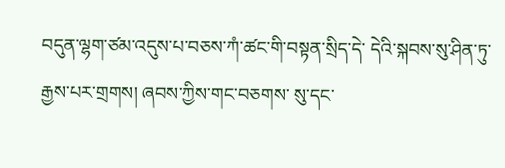བདུན་ལྷག་ཙམ་འདུས་པ་བཅས་ཀཾ་ཚང་གི་བསྟན་སྲིད་དེ་ དེའི་སྐབས་སུ་ཤིན་ཏུ་རྒྱས་པར་གྲགས། ཞབས་ཀྱིས་གང་བཅགས་ སུ་དང་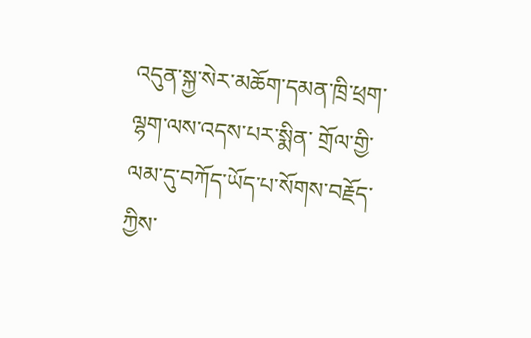འདུན་སྐྱ་སེར་མཆོག་དམན་ཁྲི་ཕྲག་ལྷག་ལས་འདས་པར་སྨིན་ གྲོལ་གྱི་ལམ་དུ་བཀོད་ཡོད་པ་སོགས་བརྗོད་ཀྱིས་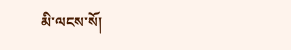མི་ལངས་སོ།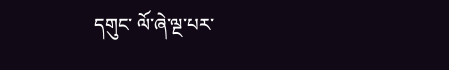དགུང་ ལོ་ཞེ་ལྔ་པར་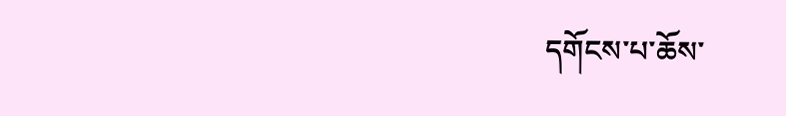དགོངས་པ་ཆོས་